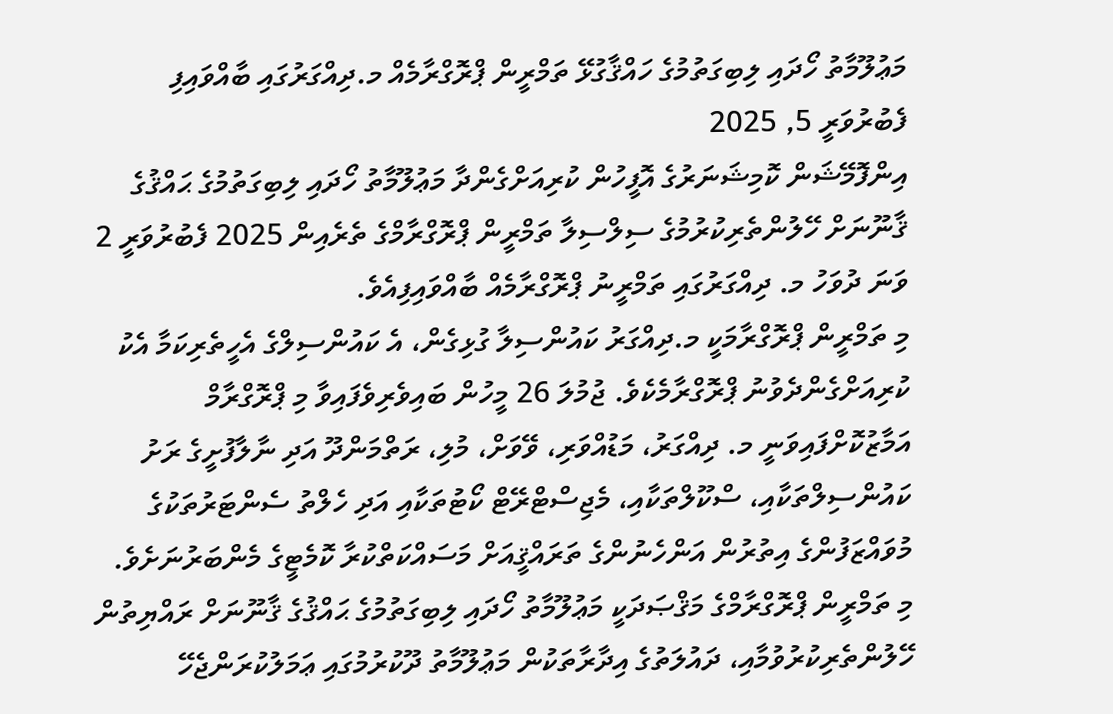މަޢުލޫމާތު ހޯދައި ލިބިގަތުމުގެ ހައްޤާގުޅޭ ތަމްރީން ޕްރޮގްރާމެއް މ.ދިއްގަރުގައި ބާއްވައިފި
ފެބުރުވަރީ 5, 2025
އިންފޮމޭޝަން ކޮމިޝަނަރުގެ އޮފީހުން ކުރިއަށްގެންދާ މަޢުލޫމާތު ހޯދައި ލިބިގަތުމުގެ ޙައްޤުގެ ޤާނޫނަށް ހޭލުންތެރިކުރުމުގެ ސިލްސިލާ ތަމްރީން ޕްރޮގްރާމްގެ ތެރެއިން 2025 ފެބުރުވަރީ 2 ވަނަ ދުވަހު މ. ދިއްގަރުގައި ތަމްރީނު ޕްރޮގްރާމެއް ބާއްވައިފިއެވެ.
މި ތަމްރީން ޕްރޮގްރާމަކީ މ.ދިއްގަރު ކައުންސިލާ ގުޅިގެން، އެ ކައުންސިލްގެ އެހީތެރިކަމާ އެކު ކުރިއަށްގެންދެވުނު ޕްރޮގްރާމެކެވެ. ޖުމުލަ 26 މީހުން ބައިވެރިވެފައިވާ މި ޕްރޮގްރާމް އަމާޒުކޮށްފައިވަނީ މ. ދިއްގަރު، މަޑުއްވަރި، ވޭވަށް، މުލި، ރަތްމަންދޫ އަދި ނާލާފުށީގެ ރަށު ކައުންސިލްތަކާއި، ސްކޫލްތަކާއި، މެޖިސްޓްރޭޓް ކޯޓުތަކާއި އަދި ހެލްތު ސެންޓަރުތަކުގެ މުވައްޒަފުންގެ އިތުރުން އަންހެނުންގެ ތަރައްޤީއަށް މަސައްކަތްކުރާ ކޮމެޓީގެ މެންބަރުނަށެވެ.
މި ތަމްރީން ޕްރޮގްރާމްގެ މަޤްޞަދަކީ މަޢުލޫމާތު ހޯދައި ލިބިގަތުމުގެ ޙައްޤުގެ ޤާނޫނަށް ރައްޔިތުން ހޭލުންތެރިކުރުވުމާއި، ދައުލަތުގެ އިދާރާތަކުން މަޢުލޫމާތު ދޫކުރުމުގައި ޢަމަލުކުރަންޖެހޭ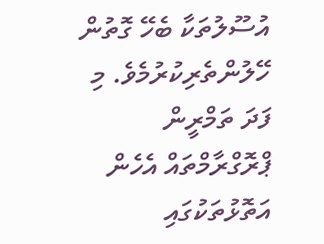އުސޫލުތަކާ ބެހޭ ގޮތުން ހޭލުންތެރިކުރުމެވެ. މި ފަދަ ތަމްރީން ޕްރޮގްރާމްތައް އެހެން އަތޮޅުތަކުގައި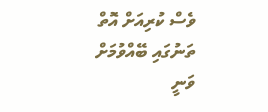ވެސް ކުރިއަށް އޮތް ތަނުގައި ބޭއްވުމަށް ވަނީ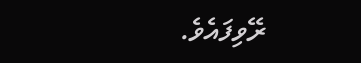ރޭވިފައެވެ.